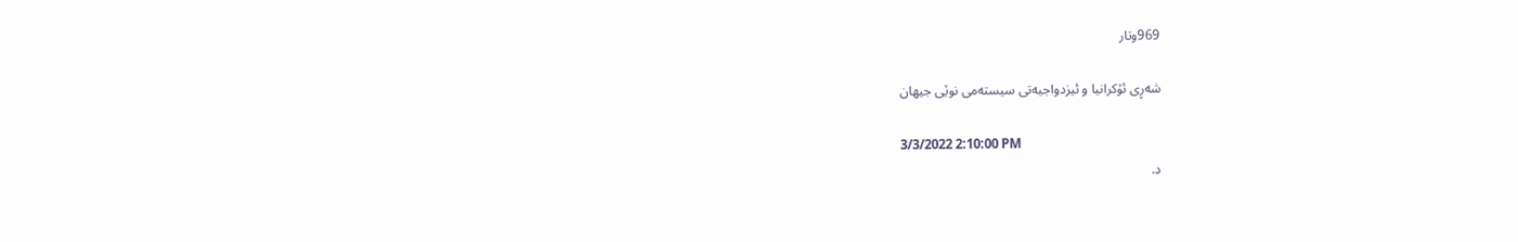969وتار

شه‌ڕی ئۆكرانیا و ئیزدواجیه‌تی سیسته‌می نوێی جیهان

3/3/2022 2:10:00 PM
د.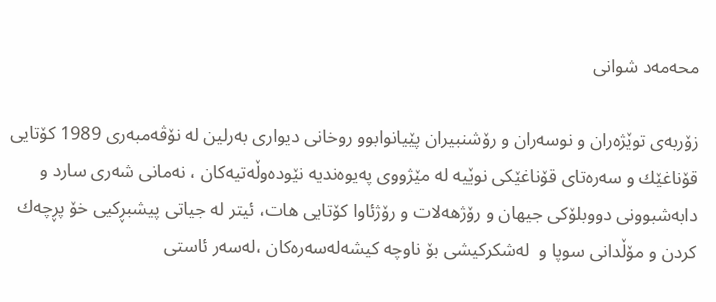محەمەد شوانی

زۆربه‌ی توێژه‌ران و نوسه‌ران و رۆشنبیران پێیانوابوو رو‌خانی دیواری به‌رلین له‌ نۆڤه‌مبه‌ری ‌1989 كۆتایی قۆناغێك و سه‌ره‌تای قۆناغێكی نوێیه‌ له‌ مێژووی په‌یوه‌ندیه‌ نێوده‌وڵه‌تیه‌كان ، نه‌مانی شه‌ری سارد و دابه‌شبوونی دووبلۆكی جیهان و رۆژهه‌لات و رۆژئاوا كۆتایی هات، ئیتر له‌ جیاتی پیشبڕكیی خۆ پڕچه‌ك كردن و مۆڵدانی سوپا و  له‌شكركیشی بۆ ناوچه‌ كیشه‌له‌سه‌ره‌كان ،له‌سه‌ر ئاستی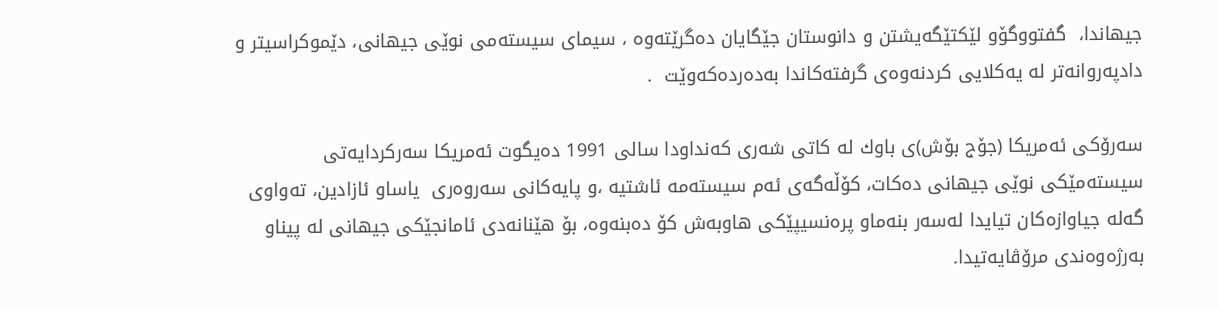جیهاندا،  گفتووگۆو لێكتێگه‌یشتن و دانوستان جێگایان ده‌گرێته‌وه‌ ، سیمای سیسته‌می نوێی جیهانی، دێموكراسیتر و دادپه‌روانه‌تر له‌ یه‌كلایی كردنه‌وه‌ی گرفته‌كاندا به‌ده‌رده‌كه‌وێت  .

سه‌رۆكی ئه‌مریكا (جۆج بۆش)ی باوك له‌ كاتی شه‌ری كه‌نداودا سالی 1991 ده‌یگوت ئه‌مریكا سه‌ركردایه‌تی سیسته‌مێكی نوێی جیهانی ده‌كات، كۆڵه‌گه‌ی ئه‌م سیسته‌مه‌ ئاشتیه ،‌و پایه‌كانی سه‌روه‌ری  یاساو ئازادین، ته‌واوی گه‌له‌ جیاوازه‌كان تیایدا له‌سه‌ر بنه‌ماو پره‌نسیپێكی هاوبه‌ش كۆ ده‌بنه‌وه‌، بۆ هێنانه‌دی ئامانجێكی جیهانی له‌ پیناو به‌رژه‌وه‌ندی مرۆڤایه‌تیدا.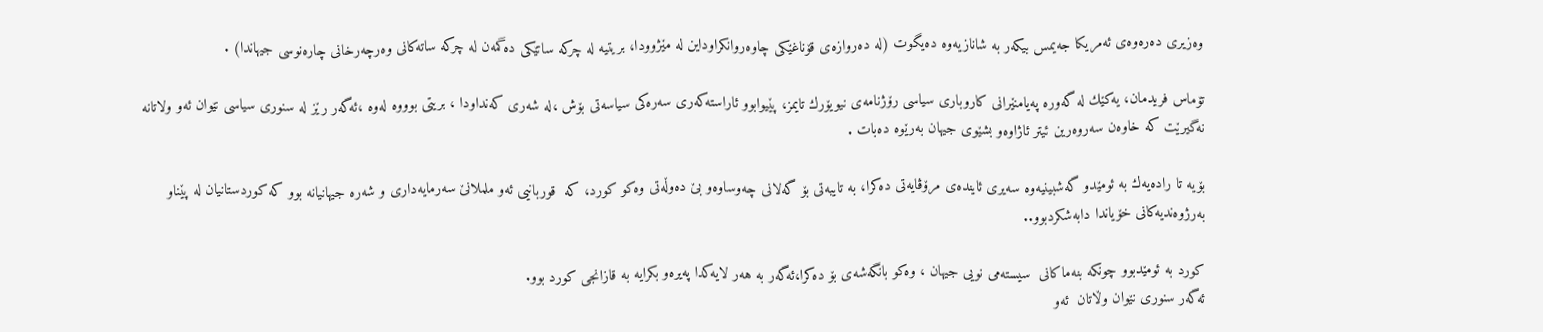وه‌زیری ده‌ره‌وه‌ی ئه‌مریكا جه‌یمس بیكه‌ر به‌ شانازیه‌وه‌ ده‌یگوت (له‌ ده‌روازه‌ی قۆناغێكی چاوه‌روانكراوداین له‌ مێژوودا، بریتیه‌ له‌ چركه‌ ساتێكی ده‌گمه‌ن له‌ چركه‌ ساته‌كانی وه‌رچه‌رخانی چاره‌نوسی جیهاندا) .

تۆماس فریدمان، یه‌كێك له‌ گه‌وره‌ په‌یامنێرانی كاروباری سیاسی رۆژنامه‌ی نیویۆرك تایمز، پێیوابوو ئاراسته‌كه‌ری سه‌ره‌كی سیاسه‌تی بۆش ،له‌ شه‌ری كه‌نداودا ، بریتی بوووه‌ له‌وه‌ ،ئه‌گه‌ر رێز له‌ سنوری سیاسی نێوان ئه‌و ولاتانه‌ نه‌گیرێت كه‌ خاوه‌ن سه‌روه‌رین ئیتر ئاژاوه‌و بشێوی جیهان به‌رێوه‌ ده‌بات .

بۆیه‌ تا راده‌یه‌ك به‌ ئومێدو گه‌شبینیه‌وه‌ سه‌یری ئاینده‌ی مرۆڤایه‌تی ده‌كرا، به‌ تایبه‌تی بۆ گه‌لانی چه‌وساوه‌و بێ ده‌وڵه‌تی وه‌كو كورد، كه‌  قوربانیی ئه‌و ململانێ سه‌رمایه‌داری و شه‌ره‌ جیهانیانه‌ بوو كه‌ كوردستانیان له‌ پێناو به‌رژوه‌ندیه‌كانی خۆیاندا دابه‌شكردبوو..

كورد به‌ ئومێدبوو چونكه‌ بنه‌ماكانی  سیسته‌می نویی جیهان ، وه‌كو بانگه‌شه‌ی بۆ ده‌كرا،ئه‌گه‌ر به‌ هه‌ر لایه‌كدا په‌یره‌و بكرایه‌ به‌ قازانجی كورد بوو.
ئه‌گه‌ر سنوری نێوان وڵاتان  ئه‌و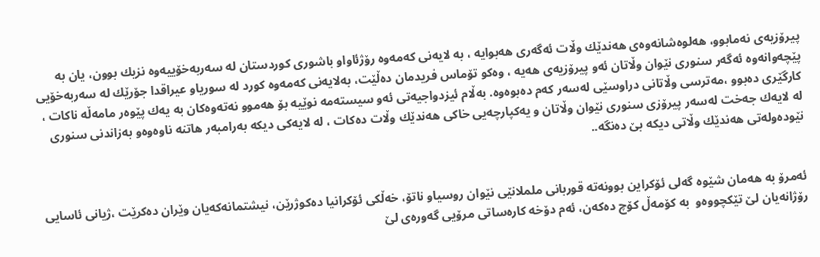پیرۆزیه‌ی نه‌مابوو، هه‌لوه‌شانه‌وه‌ی هه‌ندێك وڵات ئه‌گه‌ری هه‌بوایه‌ ، به‌ لایه‌نی كه‌مه‌وه‌ رۆژئاواو باشوری كوردستان له‌ سه‌ربه‌خۆییه‌وه‌ نزیك بوون، یان به‌ پێچه‌وانه‌وه‌ ئه‌گه‌ر سنوری نێوان وڵاتان ئه‌و پیرۆزیه‌ی هه‌یه‌ ، وه‌كو تۆماس فریدمان ده‌ڵێت، به‌لایه‌نی كه‌مه‌وه‌ كورد له‌ سوریاو عیراقدا جۆرێك له‌ سه‌ربه‌خۆیی كارگێری ده‌بوو ،مه‌ترسی وڵاتانی دراوسێی له‌سه‌ر كه‌م ده‌بوه‌وه‌. به‌ڵام ئیزدواجیه‌تی ئه‌و سیسته‌مه‌ نوێیه‌ بۆ هه‌موو نه‌ته‌وه‌كان به‌ یه‌ك پێوه‌ر مامه‌ڵه‌ ناكات ، له‌ لایه‌ك جه‌خت له‌سه‌ر پیرۆزی سنوری نێوان وڵاتان و یه‌كپارچه‌یی خاكی هه‌ندێك وڵات ده‌كات ، له‌ لایه‌كی دیكه‌ به‌رامبه‌ر هاتنه‌ ناوه‌وه‌و به‌زاندنی سنوری نێوده‌وله‌تی هه‌ندێك وڵاتی دیكه‌ بێ ده‌نگه‌..


ئه‌مرۆ به‌ هه‌مان شێوه‌ گه‌لی ئۆكراین بوونه‌ته‌ قوربانی ململانێی نێوان روسیاو ناتۆ، خه‌ڵكی ئۆكرانیا ده‌كوژرێن، نیشتمانه‌كه‌یان وێران ده‌كرێت ،ژیانی ئاسایی رۆژانه‌یان لێ تێكچووه‌و  به‌ كۆمه‌ڵ كۆچ ده‌كه‌ن، ئه‌م دۆخه‌ كاره‌ساتی مرۆیی گه‌وره‌ی لێ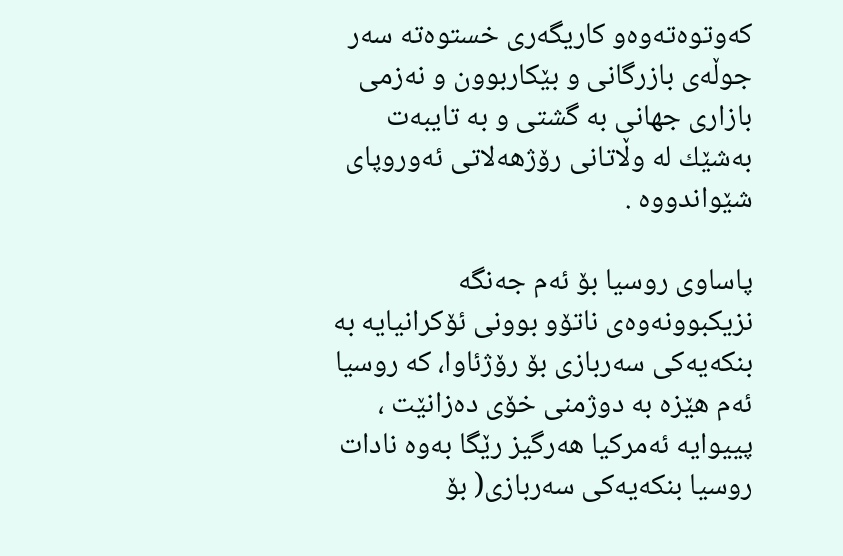كه‌وتوه‌ته‌وه‌و كاریگه‌ری خستوه‌ته‌ سه‌ر جوڵه‌ی بازرگانی و بێكاربوون و نه‌زمی بازاری جهانی به‌ گشتی و به‌ تایبه‌ت به‌شێك له‌ وڵاتانی رۆژهه‌لاتی ئه‌وروپای شێواندووه‌ .

پاساوی روسیا بۆ ئه‌م جه‌نگه‌ نزیكبوونه‌وه‌ی ناتۆو بوونی ئۆكرانیایه‌ به‌ بنكه‌یه‌كی سه‌ربازی بۆ رۆژئاوا، كه‌ روسیا ئه‌م هێزه‌ به‌ دوژمنی خۆی ده‌زانێت ، پییوایه‌ ئه‌مركیا هه‌رگیز رێگا به‌وه‌ نادات روسیا بنكه‌یه‌كی سه‌ربازی( بۆ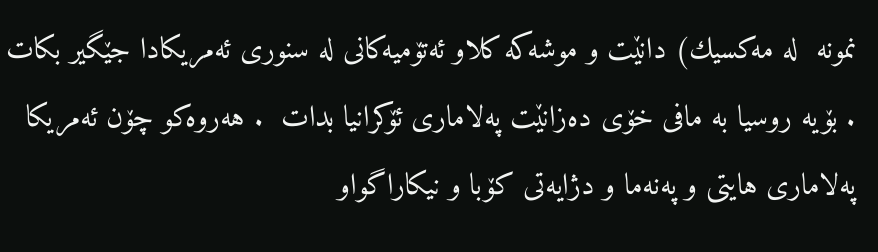نمونه‌  له‌ مه‌كسیك) دانێت و موشه‌كه‌ كلاو ئه‌تۆمیه‌كانی له‌ سنوری ئه‌مریكادا جێگیر بكات . بۆیه‌ روسیا به‌ مافی خۆی ده‌زانێت په‌لاماری ئۆكرانیا بدات  . هه‌روه‌كو چۆن ئه‌مریكا په‌لاماری هایتی و په‌نه‌ما و دژایه‌تی كۆبا و نیكاراگواو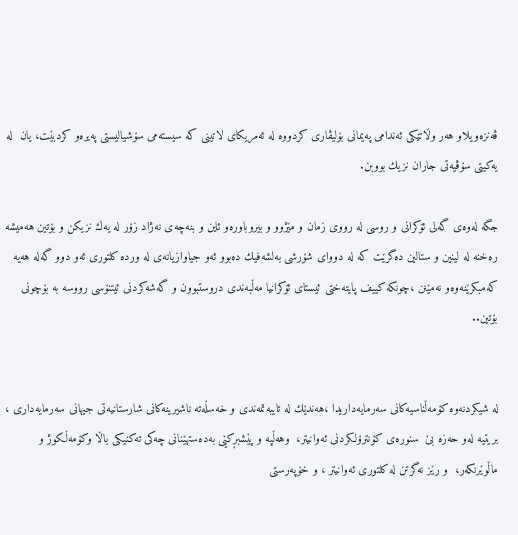ڤه‌نزه‌ویلاو هه‌ر وڵاتێكی ئه‌ندامی په‌یمانی بۆلیڤاری كردووه‌ له‌ ئه‌مریكای لاتینی كه‌ سیسته‌می سۆشیالیستی په‌یره‌و كردبێت، یان  له‌ یه‌كیتی سۆڤیه‌تی جاران نزیك بووبن.

جگه‌ له‌وه‌ی گه‌لی ئۆكرانی و روسی له‌ رووی زمان و مێژوو و بیروباوره‌و ئاین و بنه‌چه‌ی نه‌ژاد زۆر له‌ یه‌ك نزیكن و بۆتین هه‌میشه‌ ره‌خنه‌ له‌ لینین و ستالین ده‌گرێت كه‌ له‌ دووای شۆرشی به‌لشه‌فیك ده‌بوو ئه‌و جیاوازیانه‌ی له‌ ورده‌ كلتوری ئه‌و دوو گه‌له‌ هه‌یه‌ كه‌مبكرێنه‌وه‌و نه‌مێنن ،چونكه‌ كییف پایته‌ختی ئیستای ئۆكرانیا مه‌ڵبه‌ندی دروستبوون و گه‌شه‌كردنی ئیتنۆسی رووسه‌ به‌ بۆچونی بۆتین..


له‌ شیكردنه‌وه‌ كۆمه‌ڵناسیه‌كانی سه‌رمایه‌داریدا ،هه‌ندێك له‌ تایبه‌تمه‌ندی و خه‌سڵه‌ته‌ ناشیرینه‌كانی شارستانیه‌تی جیهانی سه‌رمایه‌داری ، بریتیه‌ له‌و حه‌زه‌ بێ  سنوره‌ی كۆنترۆلكردنی ئه‌وانیتر،  وهه‌ڵپه‌ و پێشبڕكێی به‌ده‌ستهێنانی چه‌كی ته‌كنیكی باڵا وكۆمه‌ڵكوژ و ماڵوێرنكه‌ر،  و رێز نه‌گرتن له‌ كلتوری ئه‌وانیتر ، و خۆپه‌رستی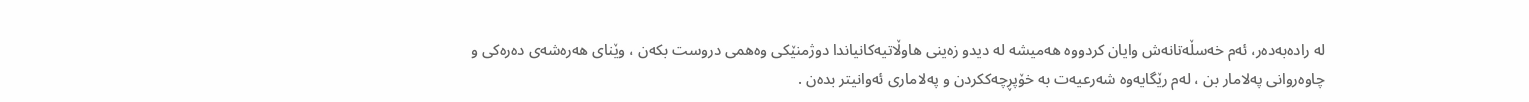له‌ راده‌به‌ده‌ر، ئه‌م خه‌سڵه‌تانه‌ش وایان كردووه‌ هه‌میشه‌ له‌ دیدو زه‌ینی هاوڵاتیه‌كانیاندا دوژمنێكی وه‌همی دروست بكه‌ن ، وێنای هه‌ره‌شه‌ی ده‌ره‌كی و چاوه‌روانی په‌لامار بن ، له‌م رێگایه‌وه‌ شه‌رعیه‌ت به‌ خۆپڕچه‌ككردن و په‌لاماری ئه‌وانیتر بده‌ن .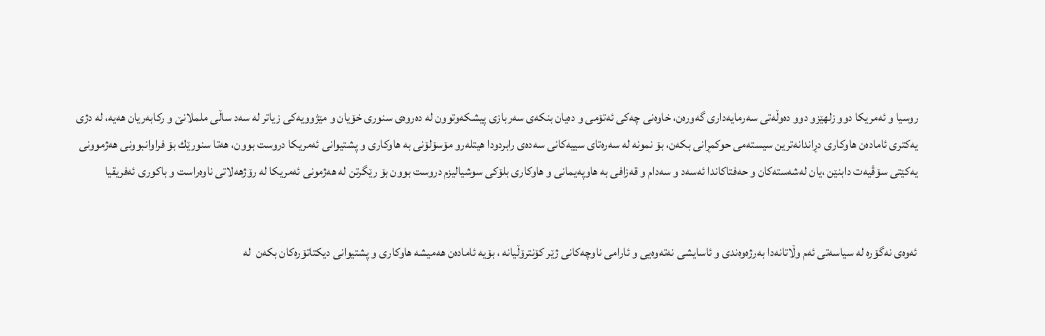روسیا و ئه‌مریكا دوو زلهێزو دوو ده‌وڵه‌تی سه‌رمایه‌داری گه‌وره‌ن، خاوه‌نی چه‌كی ئه‌تۆمی و ده‌یان بنكه‌ی سه‌ربازی پیشكه‌وتوون له‌ ده‌روه‌ی سنوری خۆیان و مێژوویه‌كی زیاتر له‌ سه‌د ساڵی ململانێ و ركابه‌ریان هه‌یه‌، له‌ دژی یه‌كتری ئاماده‌ن هاوكاری دڕاندانه‌ترین سیسته‌می حوكمڕانی بكه‌ن، بۆ نمونه‌ له‌ سه‌ره‌تای سییه‌كانی سه‌ده‌ی رابردودا هیتله‌رو مۆسۆلۆنی به‌ هاوكاری و پشتیوانی ئه‌مریكا دروست بوون، هه‌تا سنورێك بۆ فراوانبوونی هه‌ژموونی یه‌كێتی سۆڤیه‌ت دابنێن ،یان له‌شه‌سته‌كان و حه‌فتاكاندا ئه‌سه‌د و سه‌دام و قه‌زافی به‌ هاوپه‌یمانی و هاوكاری بلۆكی سوشیالیزم دروست بوون بۆ رێگرتن له‌ هه‌ژمونی ئه‌مریكا له‌ رۆژهه‌لاتی ناوه‌راست و باكوری ئه‌فریقیا


ئه‌وه‌ی نه‌گۆره‌ له‌ سیاسه‌تی ئه‌م وڵاتانه‌دا به‌رژه‌وه‌ندی و ئاسایشی نه‌ته‌وه‌یی و ئارامی ناوچه‌كانی ژێر كۆنترۆڵیانه‌ ، بۆیه‌ ئاماده‌ن هه‌میشه‌ هاوكاری و پشتیوانی دیكتاتۆره‌كان بكه‌ن  له‌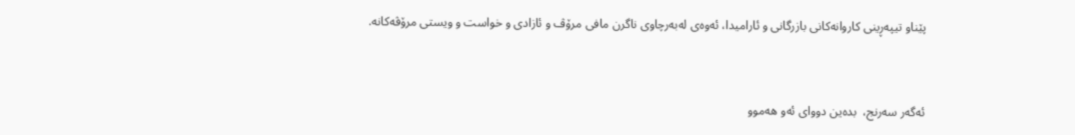پێناو تیپه‌ڕینی كاروانه‌كانی بازرگانی و ئارامیدا، ئه‌وه‌ی له‌به‌رچاوی ناگرن مافی مرۆڤ و ئازادی و خواست و ویستی مرۆڤه‌كانه‌.


ئه‌گه‌ر سه‌رنج،  بده‌ین دووای ئه‌و هه‌موو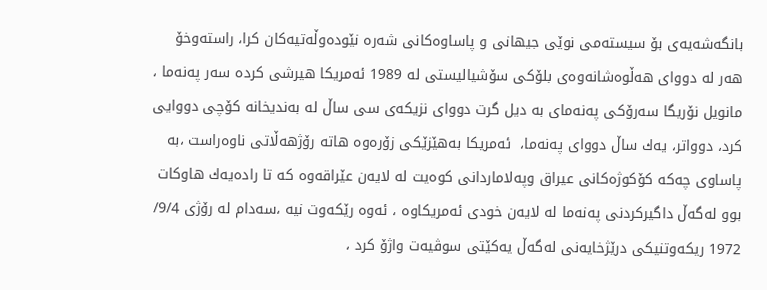بانگه‌شه‌یه‌ی بۆ سیسته‌می نوێی جیهانی و پاساوه‌كانی شه‌ره‌ نێوده‌وڵه‌تیه‌كان كرا، راسته‌وخۆ هه‌ر له‌ دووای هه‌ڵوه‌شانه‌وه‌ی بلۆكی سۆشیالیستی له‌ 1989 ئه‌مریكا هیرشی كرده‌ سه‌ر په‌نه‌ما ، مانویل نۆریگا سه‌رۆكی په‌نه‌مای به‌ دیل گرت دووای نزیكه‌ی سی ساڵ له‌ به‌ندیخانه‌ كۆچی دووایی كرد، دوواتر، یه‌ك ساڵ دووای په‌نه‌ما،  ئه‌مریكا به‌هێزێكی زۆره‌وه‌ هاته‌ رۆژهه‌ڵاتی ناوه‌راست ،به‌ پاساوی چه‌كه‌ كۆكوژه‌كانی عیراق وپه‌لاماردانی كوه‌یت له‌ لایه‌ن عێراقه‌وه‌ كه‌ تا راده‌یه‌ك هاوكات بوو له‌گه‌ڵ داگیركردنی په‌نه‌ما له‌ لایه‌ن خودی ئه‌مریكاوه‌ ، ئه‌وه‌ رێكه‌وت نیه‌ ،سه‌دام له‌ رۆژی 9/4/ 1972 ریكه‌وتنیكی درێژخایه‌نی له‌گه‌ڵ یه‌كێتی سوڤیه‌ت واژۆ كرد ،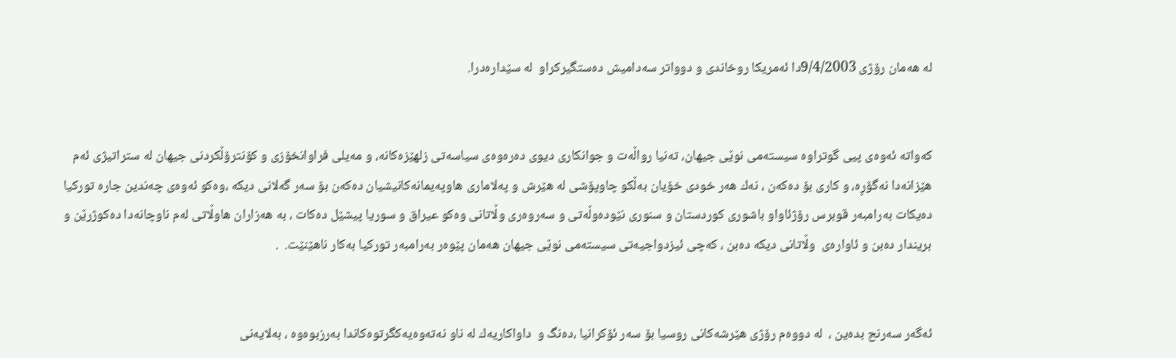له‌ هه‌مان رۆژی 9/4/2003دا ئه‌مریكا روخاندی و دوواتر سه‌دامیش ده‌ستگیركراو  له‌ سێداره‌درا.


كه‌واته‌ ئه‌وه‌ی پیی گوتراوه‌ سیسته‌می نوێی جیهان، ته‌نیا رواڵه‌ت و جوانكاری دیوی ده‌ره‌وه‌ی سیاسه‌تی زلهێزه‌كانه، ‌و مه‌یلی فراوانخۆزی و كۆنترۆڵكردنی جیهان له‌ ستراتیژی ئه‌م هێزانه‌دا نه‌گۆڕه‌، و كاری بۆ ده‌كه‌ن ، نه‌ك هه‌ر خودی خۆیان به‌ڵكو چاوپۆشی له‌ هێرش و په‌لاماری هاوپه‌یمانه‌كانیشیان ده‌كه‌ن بۆ سه‌ر گه‌لانی دیكه‌ ،‌وه‌كو ئه‌وه‌ی چه‌ندین جاره‌ توركیا ده‌یكات به‌رامبه‌ر قوبرس رۆژئاواو باشوری كوردستان و سنوری نێوده‌وڵه‌تی و سه‌روه‌ری وڵاتانی وه‌كو عیراق و سوریا پیشێل ده‌كات ، به‌ هه‌زاران هاوڵاتی له‌م ناوچانه‌دا ده‌كوژرێن و بریندار ده‌بن و ئاواره‌ی  وڵاتانی دیكه‌ ده‌بن ، كه‌چی ئیزدواجیه‌تی سیسته‌می نوێی جیهان هه‌مان پێوه‌ر به‌رامبه‌ر توركیا به‌كار ناهێنێت.  .


ئه‌گه‌ر سه‌رنج بده‌ین ،  له‌ دووه‌م رۆژی هێرشه‌كانی روسیا بۆ سه‌ر ئۆكرانیا ،ده‌نگ و  داواكاریه‌ك له‌ ناو نه‌ته‌وه‌یه‌كگرتوه‌كاندا به‌رزبوه‌وه‌ ، به‌لایه‌نی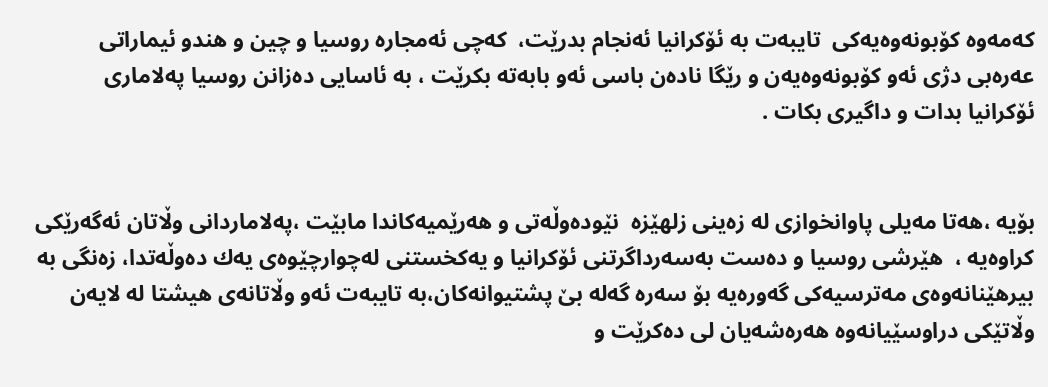كه‌مه‌وه‌ كۆبونه‌وه‌یه‌كی  تایبه‌ت به‌ ئۆكرانیا ئه‌نجام بدرێت،  كه‌چی ئه‌مجاره‌ روسیا و چین و هندو ئیماراتی عه‌ره‌بی دژی ئه‌و كۆبونه‌وه‌یه‌ن و رێگا ناده‌ن باسی ئه‌و بابه‌ته‌ بكرێت ، به‌ ئاسایی ده‌زانن روسیا په‌لاماری ئۆكرانیا بدات و داگیری بكات .


بۆیه‌ ،هه‌تا مه‌یلی پاوانخوازی له‌ زه‌ینی زلهێزه‌  نێوده‌وڵه‌تی و هه‌رێمیه‌كاندا مابێت ،په‌لاماردانی وڵاتان ئه‌گه‌رێكی كراوه‌یه‌ ،  هێرشی روسیا و ده‌ست به‌سه‌رداگرتنی ئۆكرانیا و یه‌كخستنی له‌چوارچێوه‌ی یه‌ك ده‌وڵه‌تدا، زه‌نگی به‌ بیرهێنانه‌وه‌ی مه‌ترسیه‌كی گه‌وره‌یه‌ بۆ سه‌ره‌ گه‌له‌ بێ پشتیوانه‌كان،به‌ تایبه‌ت ئه‌و وڵاتانه‌ی هیشتا له‌ لایه‌ن وڵاتێكی دراوسێیانه‌وه‌ هه‌ره‌شه‌یان لی ده‌كرێت و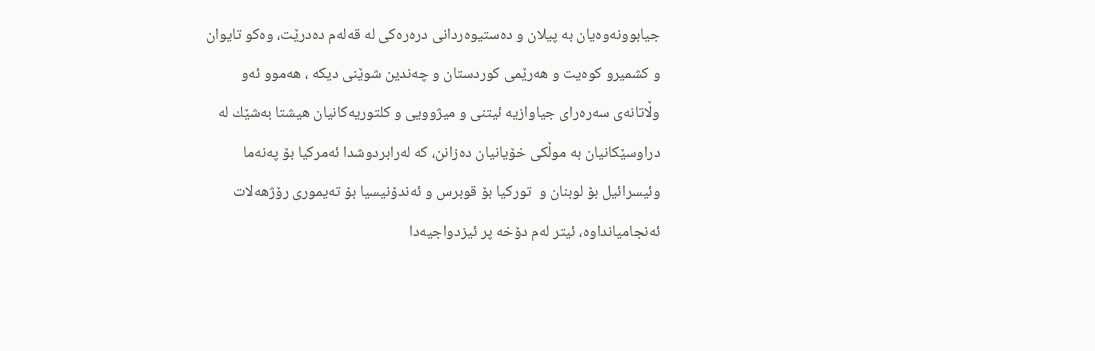جیابوونه‌وه‌یان به‌ پیلان و ده‌ستیوه‌ردانی دره‌ره‌كی له‌ قه‌له‌م ده‌درێت، وه‌كو تایوان و كشمیرو كوه‌یت و هه‌رێمی كوردستان و چه‌ندین شوێنی دیكه‌ ، هه‌موو ئه‌و وڵاتانه‌ی سه‌‌ره‌رای جیاوازیه‌ ئیتنی و میژوویی و كلتوریه‌كانیان هیشتا به‌شێك له‌ دراوسێكانیان به‌ موڵكی خۆیانیان ده‌زانن، كه‌ له‌رابردوشدا ئه‌مركیا بۆ په‌نه‌ما وئیسرائیل بۆ لوبنان و  توركیا بۆ قوبرس و ئه‌ندۆنیسیا بۆ ته‌یموری رۆژهه‌لات ئه‌نجامیانداوه‌، ئیتر له‌م دۆخه‌ پر ئیزدواجیه‌دا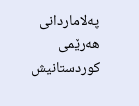په‌لاماردانی هه‌رێمی كوردستانیش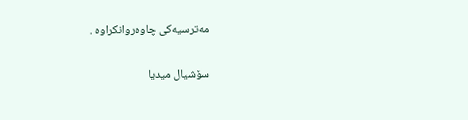مه‌ترسیه‌كی چاوه‌روانكراوه‌ .


سۆشیال میدیا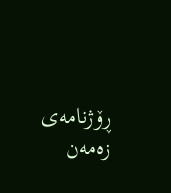ڕۆژنامەی زەمەن